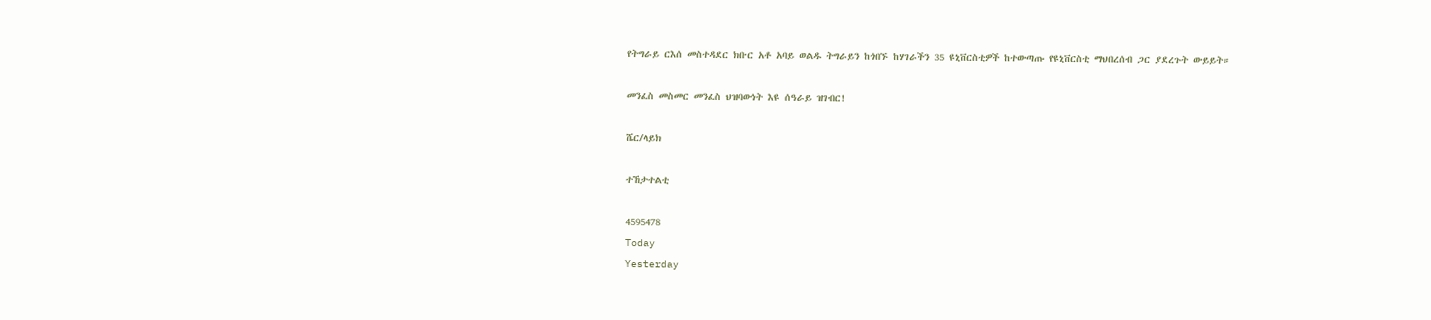የትግራይ ርእሰ መስተዳደር ክቡር አቶ አባይ ወልዱ ትግራይን ከጎበኙ ከሃገራችን 35 ዩኒቨርስቲዎች ከተውጣጡ የዩኒቨርስቲ ማህበረሰብ ጋር ያደረጉት ውይይት።

መንፈስ መስመር መንፈስ ህዝባውነት እዩ ሰዓራይ ዝገብር!

ሼር/ላይክ

ተኸታተልቲ

4595478
Today
Yesterday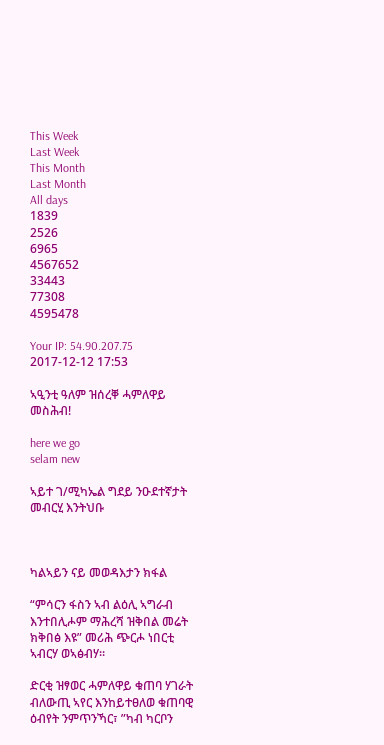This Week
Last Week
This Month
Last Month
All days
1839
2526
6965
4567652
33443
77308
4595478

Your IP: 54.90.207.75
2017-12-12 17:53

ኣዒንቲ ዓለም ዝሰረቐ ሓምለዋይ መስሕብ!

here we go
selam new

ኣይተ ገ/ሚካኤል ግደይ ንዑደተኛታት መብርሂ እንትህቡ



ካልኣይን ናይ መወዳእታን ክፋል

“ምሳርን ፋስን ኣብ ልዕሊ ኣግራብ እንተበሊሖም ማሕረሻ ዝቅበል መሬት ክቅበፅ እዩ” መሪሕ ጭርሖ ነበርቲ ኣብርሃ ወኣፅብሃ።

ድርቂ ዝፃወር ሓምለዋይ ቁጠባ ሃገራት ብለውጢ ኣየር እንከይተፀለወ ቁጠባዊ ዕብየት ንምጥንኻር፣ ”ካብ ካርቦን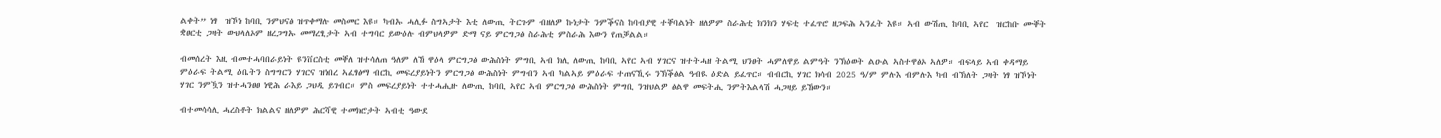ልቀት” ነፃ  ዝኾነ ከባቢ ንምህናፅ ዝጥቀማሉ መስመር እዩ። ካብኡ ሓሊፉ ስግኣታት እቲ ለውጢ ትርጉም ብዘለዎ ኩነታት ንምቕናስ ከባብያዊ ተቐባልነት ዘለዎም ስራሕቲ ክንክን ሃፍቲ ተፈጥሮ ዘጋፍሕ ኣንፈት እዩ። ኣብ ውሽጢ ከባቢ ኣየር  ዝርከቡ ሙቐት ቋፀርቲ ጋዛት ውህላለኦም ዘረጋግኡ መማረፂታት ኣብ ተግባር ይውዕሉ ብምህላዎም ድማ ናይ ምርግጋፅ ስራሕቲ ምስራሕ እውን የጠቓልል።

ብመሰረት እዚ ብመተሓባበራይነት ዩንቨርስቲ መቐለ ዝተሳለጠ ዓለም ለኸ ዋዕላ ምርግጋፅ ውሕስነት ምግቢ ኣብ ክሊ ለውጢ ከባቢ ኣየር ኣብ ሃገርና ዝተትሓዘ ትልሚ ህንፀት ሓምለዋይ ልምዓት ንኽዕወት ልዑል ኣስተዋፅኦ ኣለዎ። ብፍላይ ኣብ ቀዳማይ ምዕራፍ ትልሚ ዕቤትን ስግግርን ሃገርና ዝነበረ ኣፈፃፅማ ብርኪ መፍረያይነትን ምርግጋፅ ውሕስነት ምግብን ኣብ ካልኣይ ምዕራፍ ተጠናኺሩ ንኽቕፅል ዓብዪ ዕድል ይፈጥር። ብብርኪ ሃገር ክሳብ 2025 ዓ/ም ምሉእ ብምሉእ ካብ ብኽለት ጋዛት ነፃ ዝኾነት ሃገር ንምዃን ዝተሓንፀፀ ነዊሕ ራእይ ጋህዲ ይገብር። ምስ መፍረያይነት ተተሓሒዙ ለውጢ ከባቢ ኣየር ኣብ ምርግጋፅ ውሕስነት ምግቢ ንዝህልዎ ፅልዋ መፍትሒ ንምትእልላሽ ሓጋዛይ ይኸውን።

ብተመሳሳሊ ሓረስቶት ክልልና ዘለዎም ሕርሻዊ ተመክሮታት ኣብቲ ዓውደ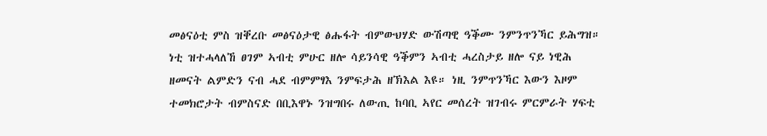መፅናዕቲ ምስ ዝቐረቡ መፅናዕታዊ ፅሑፋት ብምውህሃድ ውሽጣዊ ዓቕሙ ንምንጥንኻር ይሕግዝ። ነቲ ዝተሓላለኸ ፀገም ኣብቲ ምሁር ዘሎ ሳይንሳዊ ዓቕምን ኣብቲ ሓረስታይ ዘሎ ናይ ነዊሕ ዘመናት ልምድን ናብ ሓደ ብምምፃእ ንምፍታሕ ዘኽእል እዩ። ነዚ ንምጥንኻር እውን እዞም ተመክሮታት ብምስናድ በቢእዋኑ ንዝግበሩ ለውጢ ከባቢ ኣየር መሰረት ዝገብሩ ምርምራት ሃፍቲ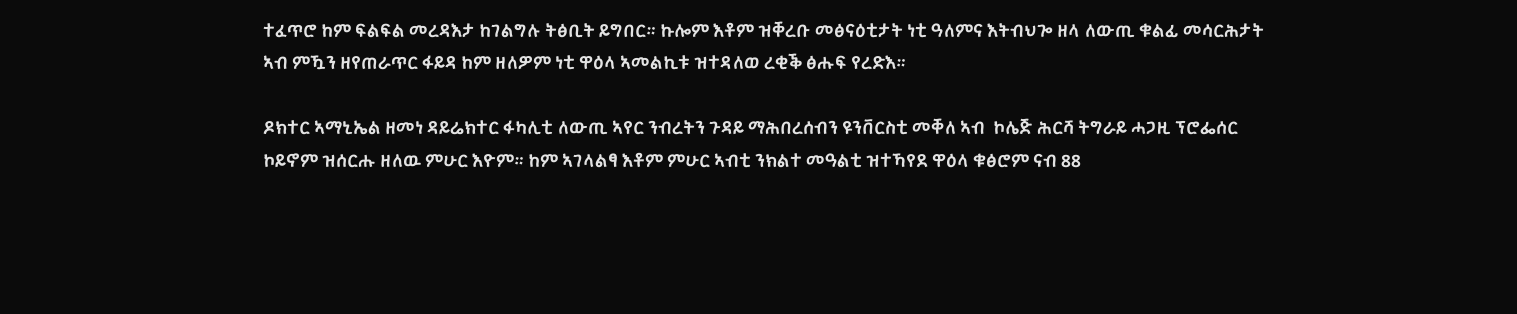ተፈጥሮ ከም ፍልፍል መረዳእታ ከገልግሉ ትፅቢት ይግበር። ኩሎም እቶም ዝቐረቡ መፅናዕቲታት ነቲ ዓለምና እትብህጐ ዘላ ለውጢ ቁልፊ መሳርሕታት ኣብ ምዃን ዘየጠራጥር ፋይዳ ከም ዘለዎም ነቲ ዋዕላ ኣመልኪቱ ዝተዳለወ ረቂቕ ፅሑፍ የረድእ።

ዶክተር ኣማኒኤል ዘመነ ዳይሬክተር ፋካሊቲ ለውጢ ኣየር ንብረትን ጉዳይ ማሕበረሰብን ዩንቨርስቲ መቐለ ኣብ  ኮሌጅ ሕርሻ ትግራይ ሓጋዚ ፕሮፌሰር ኮይኖም ዝሰርሑ ዘለዉ ምሁር እዮም። ከም ኣገላልፃ እቶም ምሁር ኣብቲ ንክልተ መዓልቲ ዝተኻየደ ዋዕላ ቁፅሮም ናብ 88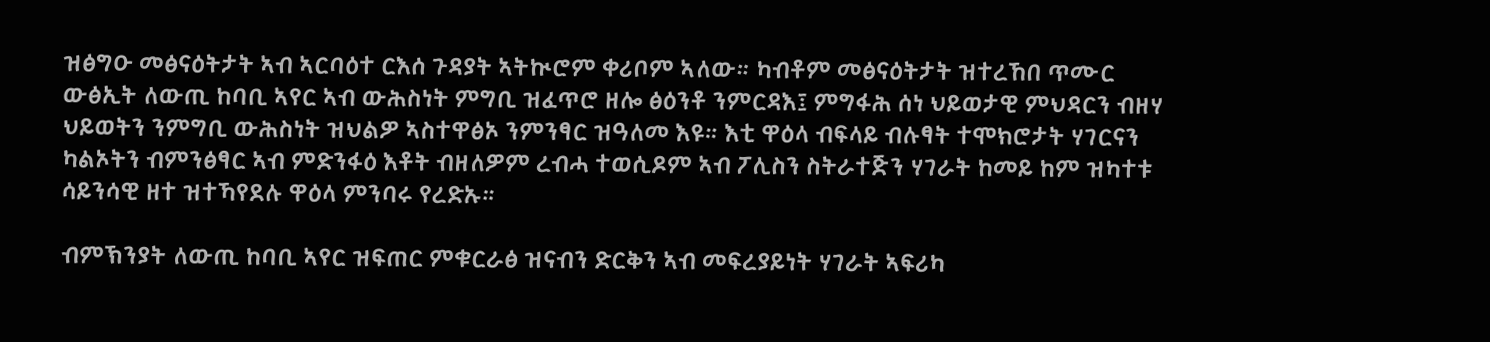ዝፅግዑ መፅናዕትታት ኣብ ኣርባዕተ ርእሰ ጉዳያት ኣትኲሮም ቀሪቦም ኣለው። ካብቶም መፅናዕትታት ዝተረኸበ ጥሙር ውፅኢት ለውጢ ከባቢ ኣየር ኣብ ውሕስነት ምግቢ ዝፈጥሮ ዘሎ ፅዕንቶ ንምርዳእ፤ ምግፋሕ ሰነ ህይወታዊ ምህዳርን ብዘሃ ህይወትን ንምግቢ ውሕስነት ዝህልዎ ኣስተዋፅኦ ንምንፃር ዝዓለመ እዩ። እቲ ዋዕላ ብፍላይ ብሉፃት ተሞክሮታት ሃገርናን ካልኦትን ብምንፅፃር ኣብ ምድንፋዕ እቶት ብዘለዎም ረብሓ ተወሲዶም ኣብ ፖሊስን ስትራተጅን ሃገራት ከመይ ከም ዝካተቱ ሳይንሳዊ ዘተ ዝተኻየደሉ ዋዕላ ምንባሩ የረድኡ።

ብምኽንያት ለውጢ ከባቢ ኣየር ዝፍጠር ምቁርራፅ ዝናብን ድርቅን ኣብ መፍረያይነት ሃገራት ኣፍሪካ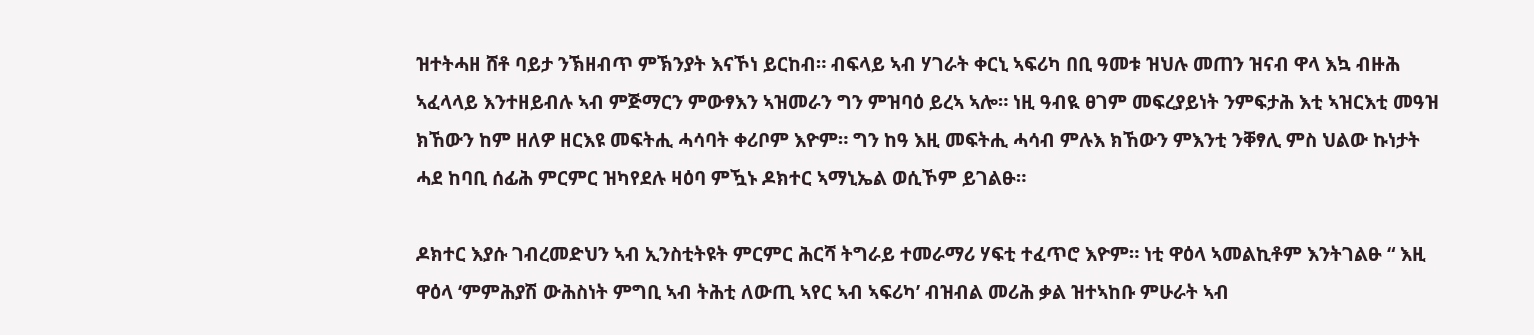ዝተትሓዘ ሸቶ ባይታ ንኽዘብጥ ምኽንያት እናኾነ ይርከብ። ብፍላይ ኣብ ሃገራት ቀርኒ ኣፍሪካ በቢ ዓመቱ ዝህሉ መጠን ዝናብ ዋላ እኳ ብዙሕ ኣፈላላይ እንተዘይብሉ ኣብ ምጅማርን ምውፃእን ኣዝመራን ግን ምዝባዕ ይረኣ ኣሎ። ነዚ ዓብዪ ፀገም መፍረያይነት ንምፍታሕ እቲ ኣዝርእቲ መዓዝ ክኸውን ከም ዘለዎ ዘርእዩ መፍትሒ ሓሳባት ቀሪቦም እዮም። ግን ከዓ እዚ መፍትሒ ሓሳብ ምሉእ ክኸውን ምእንቲ ንቐፃሊ ምስ ህልው ኩነታት ሓደ ከባቢ ሰፊሕ ምርምር ዝካየደሉ ዛዕባ ምዃኑ ዶክተር ኣማኒኤል ወሲኾም ይገልፁ።

ዶክተር እያሱ ገብረመድህን ኣብ ኢንስቲትዩት ምርምር ሕርሻ ትግራይ ተመራማሪ ሃፍቲ ተፈጥሮ እዮም። ነቲ ዋዕላ ኣመልኪቶም እንትገልፁ “ እዚ ዋዕላ ‘ምምሕያሽ ውሕስነት ምግቢ ኣብ ትሕቲ ለውጢ ኣየር ኣብ ኣፍሪካ’ ብዝብል መሪሕ ቃል ዝተኣከቡ ምሁራት ኣብ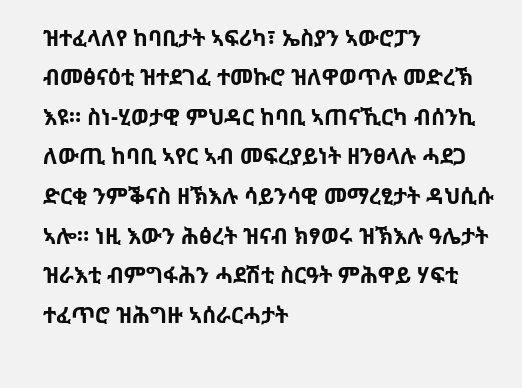ዝተፈላለየ ከባቢታት ኣፍሪካ፣ ኤስያን ኣውሮፓን ብመፅናዕቲ ዝተደገፈ ተመኩሮ ዝለዋወጥሉ መድረኽ እዩ። ስነ-ሂወታዊ ምህዳር ከባቢ ኣጠናኺርካ ብሰንኪ ለውጢ ከባቢ ኣየር ኣብ መፍረያይነት ዘንፀላሉ ሓደጋ ድርቂ ንምቕናስ ዘኽእሉ ሳይንሳዊ መማረፂታት ዳህሲሱ ኣሎ። ነዚ እውን ሕፅረት ዝናብ ክፃወሩ ዝኽእሉ ዓሌታት ዝራእቲ ብምግፋሕን ሓደሽቲ ስርዓት ምሕዋይ ሃፍቲ ተፈጥሮ ዝሕግዙ ኣሰራርሓታት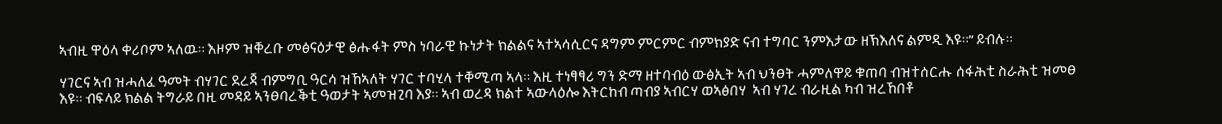ኣብዚ ዋዕላ ቀሪቦም ኣለዉ። እዞም ዝቐረቡ መፅናዕታዊ ፅሑፋት ምስ ነባራዊ ኩነታት ክልልና ኣተኣሳሲርና ዳግም ምርምር ብምክያድ ናብ ተግባር ንምእታው ዘኽእለና ልምዲ እዩ።” ይብሉ።

ሃገርና ኣብ ዝሓለፈ ዓመት ብሃገር ደረጃ ብምግቢ ዓርሳ ዝኸኣለት ሃገር ተባሂላ ተቐሚጣ ኣላ። እዚ ተነፃፃሪ ግን ድማ ዘተባብዕ ውፅኢት ኣብ ህንፀት ሓምለዋይ ቁጠባ ብዝተሰርሑ ሰፋሕቲ ስራሕቲ ዝመፀ እዩ። ብፍላይ ክልል ትግራይ በዚ መዳይ ኣንፀባረቕቲ ዓወታት ኣመዝጊባ እያ። ኣብ ወረዳ ክልተ ኣውላዕሎ እትርከብ ጣብያ ኣብርሃ ወኣፅበሃ  ኣብ ሃገረ ብራዚል ካብ ዝረኸበቶ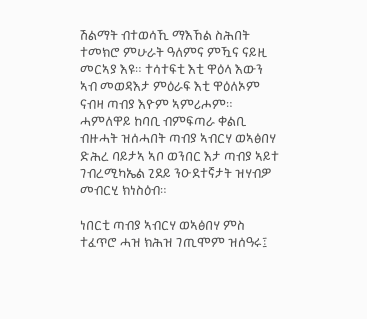ሽልማት ብተወሳኺ ማእኸል ስሕበት ተመክሮ ምሁራት ዓለምና ምዃና ናይዚ መርኣያ እዩ። ተሳተፍቲ እቲ ዋዕላ እውን ኣብ መወዳእታ ምዕራፍ እቲ ዋዕለኦም ናብዛ ጣብያ እዮም ኣምሪሖም።  ሓምለዋይ ከባቢ ብምፍጣራ ቀልቢ ብዙሓት ዝሰሓበት ጣብያ ኣብርሃ ወኣፅበሃ ድሕረ ባይታኣ ኣቦ ወንበር እታ ጣብያ ኣይተ ገብረሚካኤል ጊደይ ንዑደተኛታት ዝሃብዎ መብርሂ ክነስዕብ።

ነበርቲ ጣብያ ኣብርሃ ወኣፅበሃ ምስ ተፈጥሮ ሓዝ ክሕዝ ገጢሞም ዝሰዓሩ፤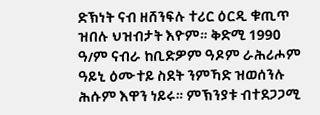ድኽነት ናብ ዘሸንፍሉ ተሪር ዕርዲ ቁጢጥ ዝበሉ ህዝብታት እዮም። ቅድሚ 1990 ዓ/ም ናብራ ከቢድዎም ዓዶም ራሕሪሖም ዓይኒ ዕሙተይ ስደት ንምኻድ ዝወሰንሉ ሕሱም እዋን ነይሩ። ምኽንያቱ ብተደጋጋሚ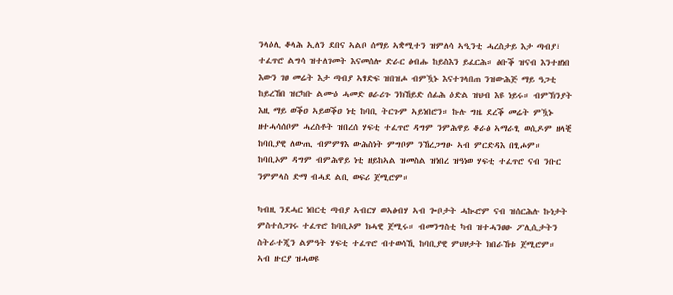ንላዕሊ ቆላሕ ኢለን ደበና ኣልቦ ሰማይ ኣቋሚተን ዝምለሳ ኣዒንቲ ሓረስታይ እታ ጣብያ፣ ተፈጥሮ ልግሳ ዝተለገመት እናመሰሎ ድራር ፅብሑ ከይስእን ይፈርሕ። ፅቡቕ ዝናብ እንተዘነበ እውን ገፀ መሬት እታ ጣብያ ኣፃድፍ ዝበዝሖ ብምዃኑ እናተገላበጠ ንዝውሕጅ ማይ ዓጋቲ ከይረኸበ ዝርካቡ ልሙዕ ሓመድ ፀራሪጉ ንክኸይድ ሰፊሕ ዕድል ዝህብ እዩ ነይሩ። ብምኽንያት እዚ ማይ ወቕዐ ኣይወቕዐ ነቲ ከባቢ ትርጉም ኣይነበሮን። ኩሉ ግዜ ደረቕ መሬት ምዃኑ ዘተሓሳሰቦም ሓረስቶት ዝበረሰ ሃፍቲ ተፈጥሮ ዳግም ንምሕዋይ ቆራፅ ኣማራፂ ወሲዶም ዘላቒ ከባቢያዊ ለውጢ ብምምፃእ ውሕስነት ምግቦም ንኸረጋግፁ ኣብ ምርድዳእ በፂሖም። ከባቢኦም ዳግም ብምሕዋይ ነቲ ዘይከኣል ዝመስል ዝነበረ ዝዓነወ ሃፍቲ ተፈጥሮ ናብ ንቡር ንምምላስ ድማ ብሓደ ልቢ ወፍሪ ጀሚሮም።

ካብዚ ንደሓር ነበርቲ ጣብያ ኣብርሃ ወኣፅብሃ ኣብ ጐቦታት ሓኲሮም ናብ ዝሰርሕሉ ኩነታት ምስተሰጋገሩ ተፈጥሮ ከባቢኦም ክሓዊ ጀሚሩ። ብመንግስቲ ካብ ዝተሓንፀፁ ፖሊሲታትን ስትራተጂን ልምዓት ሃፍቲ ተፈጥሮ ብተወሳኺ ከባቢያዊ ምህዞታት ክበራኸቱ ጀሚሮም። ኣብ ዙርያ ዝሓወዩ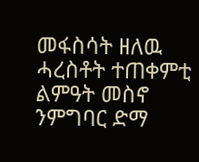መፋስሳት ዘለዉ ሓረስቶት ተጠቀምቲ ልምዓት መስኖ ንምግባር ድማ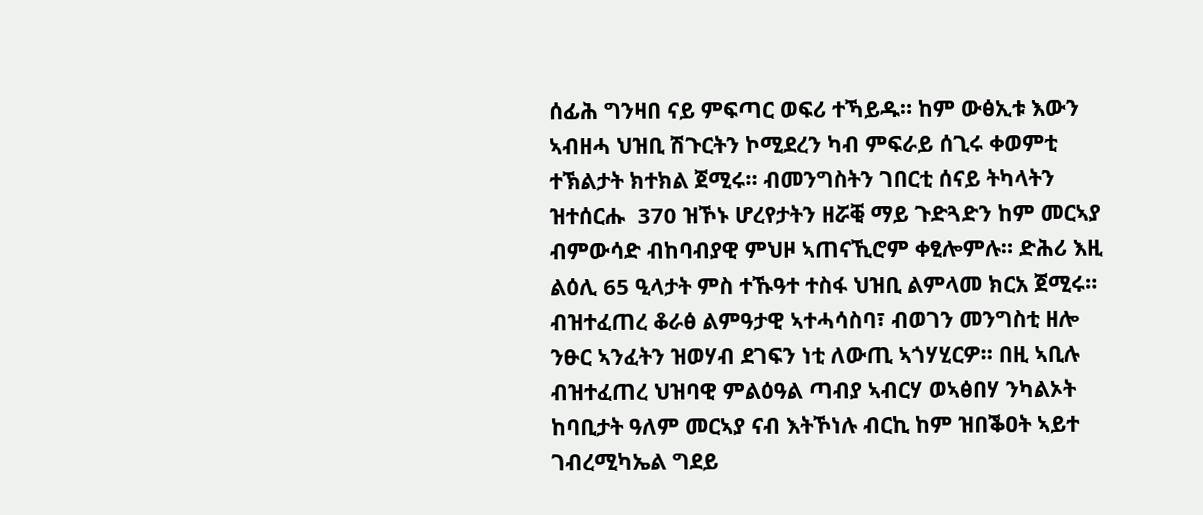ሰፊሕ ግንዛበ ናይ ምፍጣር ወፍሪ ተኻይዱ። ከም ውፅኢቱ እውን ኣብዘሓ ህዝቢ ሽጉርትን ኮሚደረን ካብ ምፍራይ ሰጊሩ ቀወምቲ ተኽልታት ክተክል ጀሚሩ። ብመንግስትን ገበርቲ ሰናይ ትካላትን ዝተሰርሑ  370 ዝኾኑ ሆረየታትን ዘሯቒ ማይ ጉድጓድን ከም መርኣያ ብምውሳድ ብከባብያዊ ምህዞ ኣጠናኺሮም ቀፂሎምሉ። ድሕሪ እዚ ልዕሊ 65 ዒላታት ምስ ተኹዓተ ተስፋ ህዝቢ ልምላመ ክርአ ጀሚሩ። ብዝተፈጠረ ቆራፅ ልምዓታዊ ኣተሓሳስባ፣ ብወገን መንግስቲ ዘሎ ንፁር ኣንፈትን ዝወሃብ ደገፍን ነቲ ለውጢ ኣጎሃሂርዎ። በዚ ኣቢሉ ብዝተፈጠረ ህዝባዊ ምልዕዓል ጣብያ ኣብርሃ ወኣፅበሃ ንካልኦት ከባቢታት ዓለም መርኣያ ናብ እትኾነሉ ብርኪ ከም ዝበቕዐት ኣይተ ገብረሚካኤል ግደይ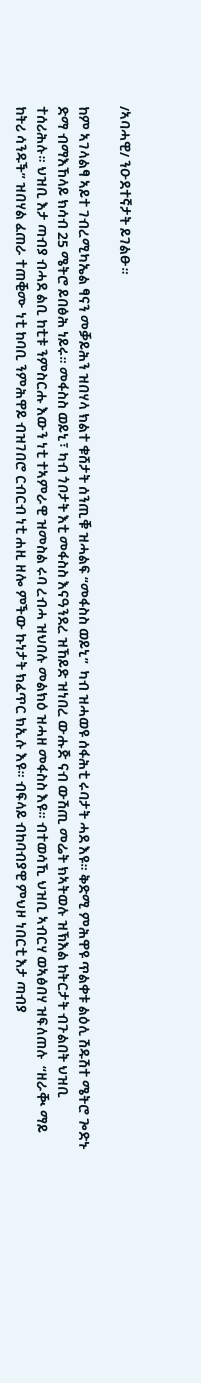/ኣባሓዊ/ ንዑደተኛታት ይገልፁ።

ከም ኣገላልፃ ኣይተ ገብረሚካኤል ፃናን መቓይሕን ዝበሃላ ክልተ ቁሸታት ሰንጢቑ ዝሓልፍ “መፋስስ ወይኒ”  ካብ ዝሓወዩ ሰፋሕቲ ሩባታት ሓደ እዩ። ቅድሚ ምሕዋዩ ጥልቀቱ ልዕሊ ሽዱሽተ ሜትሮ ጐድኑ ድማ ብማእኸላይ ክሳብ 25 ሜትሮ ይበፅሕ ነይሩ። መፋስስ ወይኒ፣ ካብ ጎቦታት እቲ መፋስስ እናዓንደረ ዝኸይድ ዝነበረ ውሑጅ ናብ ውሽጢ መሬት ክኣትወሉ ዝኽእል ከትርታት ብጉልበት ህዝቢ ተሰሪሕሉ። ህዝቢ እታ ጣብያ ብሓደ ልቢ ከቲቱ ንምስርሑ እውን ነቲ ተኣምራዊ ዝመስል ሩባ ረብሓ ዝህበሉ መልክዕ ዝሓዘ መፋስስ እዩ። ብተወሳኺ ህዝቢ ኣብርሃ ወኣፅበሃ ዝፍለጠሉ  “ዘራቚ ማይ ከትሪ ሳንዱች” ዝበሃል ፈጠራ ተጠቒሙ ነቲ ከባቢ ንምሕዋይ ብዝገበሮ ርብርብ ነቲ ሐዚ ዘሎ ምችው ኩነታት ክፈጥር ክኢሉ እዩ። ብፍላይ ብከባብያዊ ምህዞ ነበርቲ እታ ጣብያ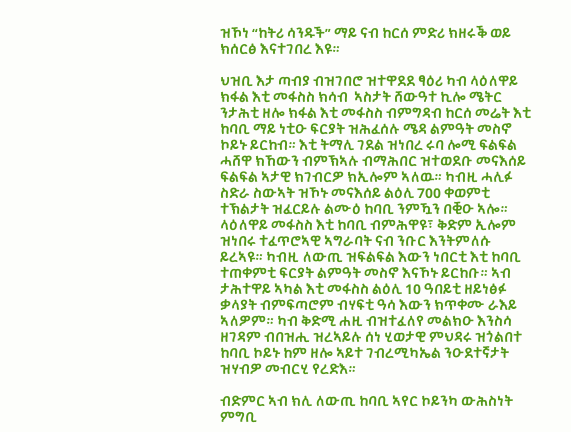ዝኾነ “ከትሪ ሳንዱች” ማይ ናብ ከርሰ ምድሪ ክዘሩቕ ወይ ክሰርፅ እናተገበረ እዩ።

ህዝቢ እታ ጣብያ ብዝገበሮ ዝተዋደደ ፃዕሪ ካብ ላዕለዋይ ክፋል እቲ መፋስስ ክሳብ  ኣስታት ሸውዓተ ኪሎ ሜትር  ንታሕቲ ዘሎ ክፋል እቲ መፋስስ ብምግዳብ ከርሰ መሬት እቲ ከባቢ ማይ ነቲዑ ፍርያት ዝሕፈሰሉ ሜዳ ልምዓት መስኖ ኮይኑ ይርከብ። እቲ ትማሊ ገደል ዝነበረ ሩባ ሎሚ ፍልፍል ሓሸዋ ክኸውን ብምኽኣሉ ብማሕበር ዝተወደቡ መናእሰይ ፍልፍል ኣታዊ ክገብርዎ ክኢሎም ኣለዉ። ካብዚ ሓሊፉ ስድራ ስውኣት ዝኾኑ መናእሰይ ልዕሊ 700 ቀወምቲ ተኽልታት ዝፈርይሉ ልሙዕ ከባቢ ንምዃን በቒዑ ኣሎ። ላዕለዋይ መፋስስ እቲ ከባቢ ብምሕዋዩ፣ ቅድም ኢሎም ዝነበሩ ተፈጥሮኣዊ ኣግራባት ናብ ንቡር እንትምለሱ ይረኣዩ። ካብዚ ለውጢ ዝፍልፍል እውን ነበርቲ እቲ ከባቢ ተጠቀምቲ ፍርያት ልምዓት መስኖ እናኾኑ ይርከቡ። ኣብ ታሕተዋይ ኣካል እቲ መፋስስ ልዕሊ 10 ዓበይቲ ዘይነፅፉ ቃላያት ብምፍጣሮም ብሃፍቲ ዓሳ እውን ክጥቀሙ ራእይ ኣለዎም። ካብ ቅድሚ ሐዚ ብዝተፈለየ መልክዑ እንስሳ ዘገዳም ብበዝሒ ዝረኣይሉ ሰነ ሂወታዊ ምህዳሩ ዝጎልበተ ከባቢ ኮይኑ ከም ዘሎ ኣይተ ገብረሚካኤል ንዑደተኛታት ዝሃብዎ መብርሂ የረድእ።

ብድምር ኣብ ክሊ ለውጢ ከባቢ ኣየር ኮይንካ ውሕስነት ምግቢ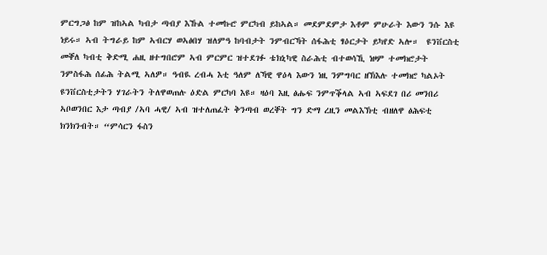ምርግጋፅ ከም ዝከኣል ካብታ ጣብያ እኹል ተመኩሮ ምርካብ ይከኣል። መደምደምታ እቶም ምሁራት እውን ንሱ እዩ ነይሩ። ኣብ ትግራይ ከም ኣብርሃ ወኣፅበሃ ዝለምዓ ከባብታት ንምብርኻት ሰፋሕቲ ፃዕርታት ይካየድ ኣሎ።  ዩንቨርስቲ መቐለ ካብቲ ቅድሚ ሐዚ ዘተግበሮም ኣብ ምርምር ዝተደገፉ ቴክኒካዊ ስራሕቲ ብተወሳኺ ነዞም ተመክሮታት ንምስፋሕ ሰፊሕ ትልሚ ኣለዎ። ዓብዪ ረብሓ እቲ ዓለም ለኻዊ ዋዕላ እውን ነዚ ንምግባር ዘኽእሉ ተመክሮ ካልኦት ዩንቨርስቲታትን ሃገራትን ትለዋወጠሉ ዕድል ምርካባ እዩ። ዛዕባ እዚ ፅሑፍ ንምጥቕላል ኣብ ኣፍደገ በሪ መንበሪ ኣቦወንበር እታ ጣብያ /ኣባ ሓዊ/ ኣብ ዝተለጠፈት ቅንጣብ ወረቐት ግን ድማ ረዚን መልእኽቲ ብዘለዋ ፅሕፍቲ ክንክንብት። “ምሳርን ፋስን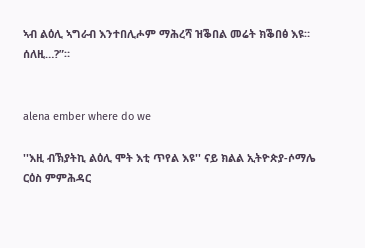ኣብ ልዕሊ ኣግራብ እንተበሊሖም ማሕረሻ ዝቕበል መሬት ክቕበፅ እዩ። ሰለዚ…?”።


alena ember where do we

''እዚ ብኽያትኪ ልዕሊ ሞት እቲ ጥየል እዩ'' ናይ ክልል ኢትዮጵያ-ሶማሌ ርዕስ ምምሕዳር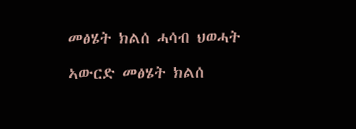መፅሄት ክልሰ ሓሳብ ህወሓት

ኣውርድ መፅሄት ክልሰ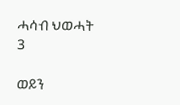ሓሳብ ህወሓት 3

ወይን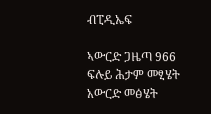ብፒዲኤፍ

ኣውርድ ጋዜጣ 966
ፍሉይ ሕታም መፂሄት
አውርድ መፅሄት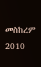መስከረም 2010